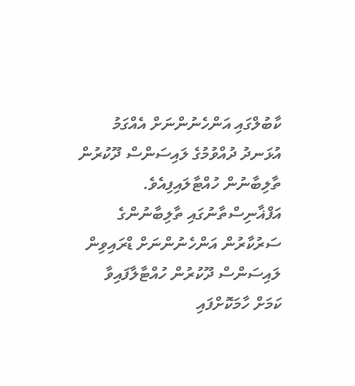ކާބުލްގައި އަންހެނުންނަށް އެއްގަމު އުޅަނދު ދުއްވުމުގެ ލައިސަންސް ދޫކުރުން ތާލިބާނުން ހުއްޓާލައިފިއެވެ.
އަފްޣާނިސްތާނުގައި ތާލިބާނުންގެ ސަރުކާރުން އަންހެނުންނަށް ޑްރައިވިން ލައިސަންސް ދޫކުރުން ހުއްޓާލާފައިވާ ކަމަށް ހާމަކޮށްފައި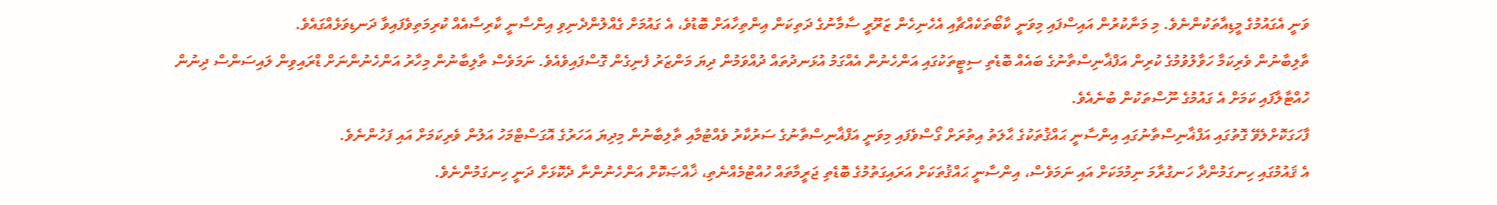ވަނީ އެގައުމުގެ މީޑިއާތަކުންނެވެ. މި މަނާކުރުން އައިސްފައި މިވަނީ ކާބޯތަކެއްޗާއި އެހެނިހެން ޒަރޫރީ ސާމާނުގެ ދަތިކަން އިންތިހާއަށް ބޮޑުވެ، އެ ގައުމަށް ގެއްލުންދެނިވި އިންސާނީ ކާރިސާއެއް ކުރިމަތިވެފައިވާ ދަނޑިވަޅެއްގައެވެ.
ތާލިބާނުން ވެރިކަމާ ހަވާލުވުމުގެ ކުރިން އަފްޣާނިސްތާނުގެ ބައެއް ބޮޑެތި ސިޓީތަކުގައި އަންހެނުން އެއްގަމު އުޅަނދުތައް ދުއްވަމުން ދިޔަ މަންޒަރު ފެނިގެން ގޮސްފައިވެއެވެ. ނަމަވެސް ތާލިބާނުން މިހާރު އަންހެނުންނަށް ޑްރައިވިން ލައިސަންސް ދިނުން ހުއްޓާލާފައި ކަމަށް އެ ގައުމުގެ ނޫސްތަކުން ބުނެއެވެ.
ފާހަގަކޮށްލެވޭ ގޮތުގައި އަފްޣާނިސްތާނުގައި އިންސާނީ ޙައްޤުތަކުގެ ޙާލަތު އިތުރަށް ގޯސްވެފައި މިވަނީ އަފްޣާނިސްތާނުގެ ސަރުކާރު ވެއްޓުމާއި ތާލިބާނުން މިދިޔަ އަހަރުގެ އޮގަސްޓްމަހު އަލުން ވެރިކަމަށް އައި ފަހުންނެވެ.
އެ ޤައުމުގައި ހިނގަމުންދާ ހަނގުރާމަ ނިމުމަކަށް އައި ނަމަވެސް، އިންސާނީ ޙައްޤުތަކަށް އަރައިގަތުމުގެ ބޮޑެތި ޖަރީމާތައް ހުއްޓުމެއްނެތި، ޚާއްޞަކޮށް އަންހެނުންނާ ދެކޮޅަށް ދަނީ ހިނގަމުންނެވެ.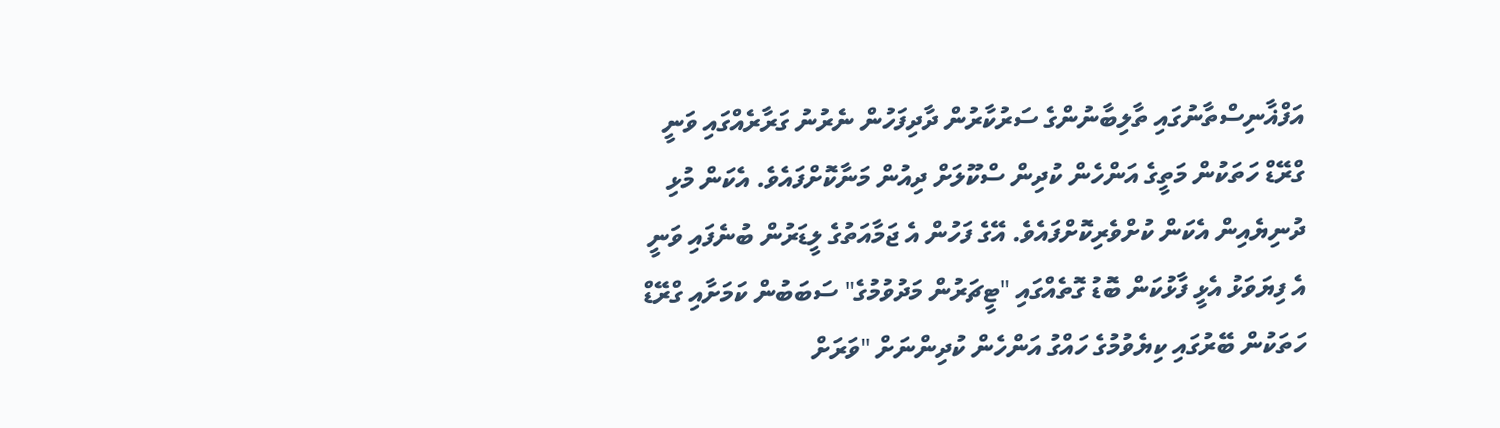އަފްޣާނިސްތާނުގައި ތާލިބާނުންގެ ސަރުކާރުން ދާދިފަހުން ނެރުނު ގަރާރެއްގައި ވަނީ ގްރޭޑް ހަތަކުން މަތީގެ އަންހެން ކުދިން ސްކޫލަށް ދިއުން މަނާކޮށްފައެވެ. އެކަން މުޅި ދުނިޔެއިން އެކަން ކުށްވެރިކޮށްފައެވެ. އޭގެ ފަހުން އެ ޖަމާއަތުގެ ލީޑަރުން ބުނެފައި ވަނީ އެ ފިޔަވަޅު އެޅީ ފާޅުކަން ބޮޑު ގޮތެއްގައި "ޓީޗަރުން މަދުވުމުގެ" ސަބަބުން ކަމަށާއި ގްރޭޑް ހަތަކުން ބޭރުގައި ކިޔެވުމުގެ ހައްގު އަންހެން ކުދިންނަށް "ވަރަށް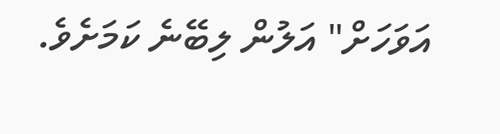އަވަހަށް" އަލުން ލިބޭނެ ކަމަށެވެ.